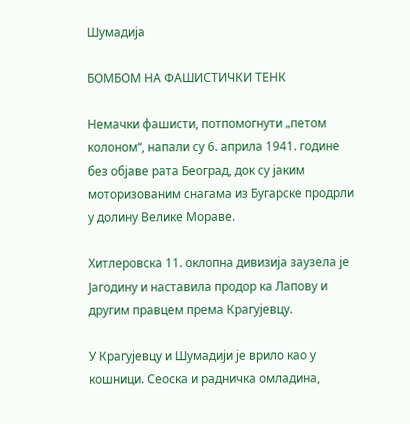Шумадија

БОМБОМ НА ФАШИСТИЧКИ ТЕНК

Немачки фашисти, потпомогнути „петом колоном“, напали су 6. априла 1941. године без објаве рата Београд, док су јаким моторизованим снагама из Бугарске продрли у долину Велике Мораве.

Хитлеровска 11. оклопна дивизија заузела је Јагодину и наставила продор ка Лапову и другим правцем према Крагујевцу.

У Крагујевцу и Шумадији је врило као у кошници. Сеоска и радничка омладина,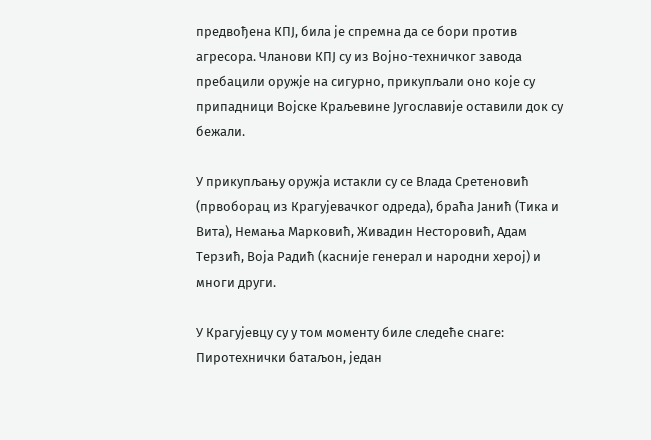предвођена КПЈ, била је спремна да се бори против агресора. Чланови КПЈ су из Војно-техничког завода пребацили оружје на сигурно, прикупљали оно које су припадници Војске Краљевине Југославије оставили док су бежали.

У прикупљању оружја истакли су се Влада Сретеновић (првоборац из Крагујевачког одреда), браћа Јанић (Тика и Вита), Немања Марковић, Живадин Несторовић, Адам Терзић, Воја Радић (касније генерал и народни херој) и многи други.

У Крагујевцу су у том моменту биле следеће снаге: Пиротехнички батаљон, један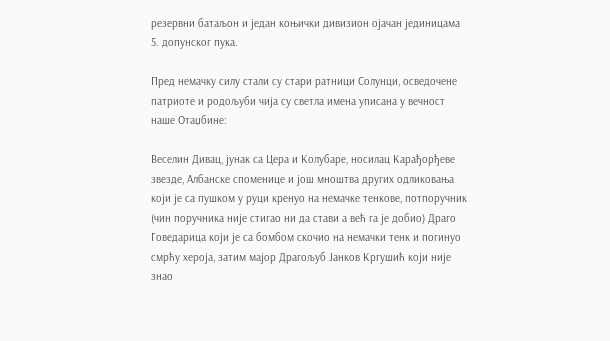резервни батаљон и један коњички дивизион ојачан јединицама 5. допунског пука.

Пред немачку силу стали су стари ратници Солунци, осведочене патриоте и родољуби чија су светла имена уписана у вечност наше Отаџбине:

Веселин Дивац, јунак са Цера и Колубаре, носилац Карађорђеве звезде, Албанске споменице и још мноштва других одликовања који је са пушком у руци кренуо на немачке тенкове, потпоручник (чин поручника није стигао ни да стави а већ га је добио) Драго Говедарица који је са бомбом скочио на немачки тенк и погинуо смрћу хероја, затим мајор Драгољуб Јанков Кргушић који није знао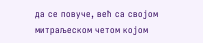да се повуче, већ са својом митраљеском четом којом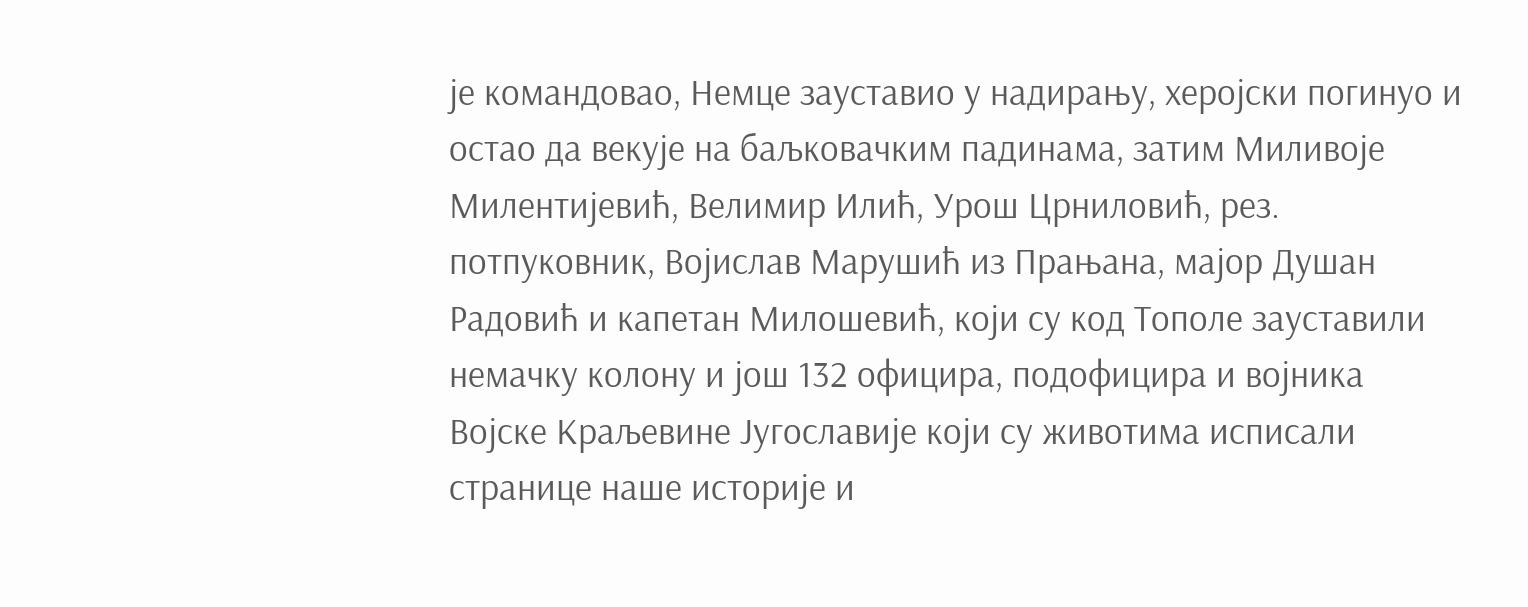је командовао, Немце зауставио у надирању, херојски погинуо и остао да векује на баљковачким падинама, затим Миливоје Милентијевић, Велимир Илић, Урош Црниловић, рез. потпуковник, Војислав Марушић из Прањана, мајор Душан Радовић и капетан Милошевић, који су код Тополе зауставили немачку колону и још 132 официра, подофицира и војника Војске Краљевине Југославије који су животима исписали странице наше историје и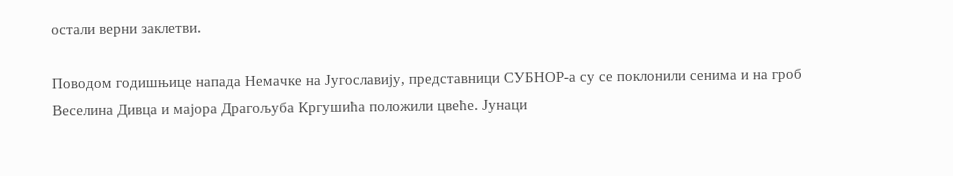остали верни заклетви.

Поводом годишњице напада Немачке на Југославију, представници СУБНОР-а су се поклонили сенима и на гроб Веселина Дивца и мајора Драгољуба Кргушића положили цвеће. Јунаци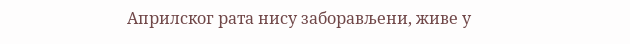Априлског рата нису заборављени, живе у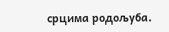срцима родољуба.